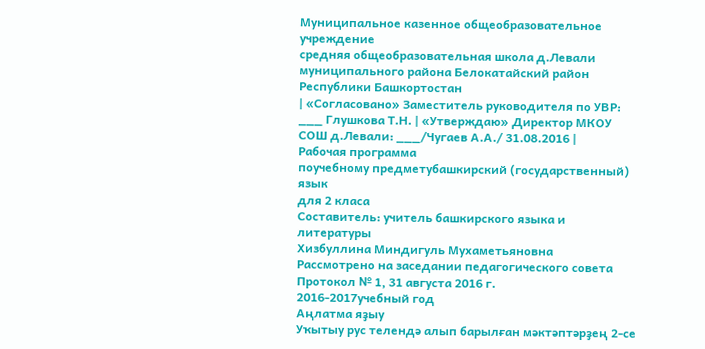Муниципальное казенное общеобразовательное учреждение
средняя общеобразовательная школа д.Левали
муниципального района Белокатайский район Республики Башкортостан
| «Согласовано» Заместитель руководителя по УВР: ___ Глушкова Т.Н. | «Утверждаю» Директор МКОУ СОШ д.Левали: ___/Чугаев А.А./ 31.08.2016 |
Рабочая программа
поучебному предметубашкирский (государственный) язык
для 2 класа
Составитель: учитель башкирского языка и литературы
Хизбуллина Миндигуль Мухаметьяновна
Рассмотрено на заседании педагогического совета
Протокол № 1, 31 августа 2016 г.
2016-2017учебный год
Аңлатма яҙыу
Уҡытыу рус телендә алып барылған мәктәптәрҙең 2-се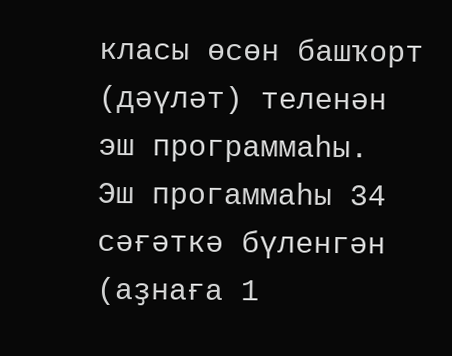класы өсөн башҡорт (дәүләт) теленән эш программаһы.
Эш прогаммаһы 34 сәғәткә бүленгән (аҙнаға 1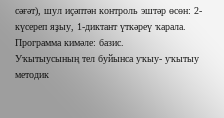сәғәт), шул иҫәптән контроль эштәр өсөн: 2- күсереп яҙыу, 1-диктант үткәреү ҡарала.
Программа кимәле: базис.
Уҡытыусының тел буйынса уҡыу- уҡытыу методик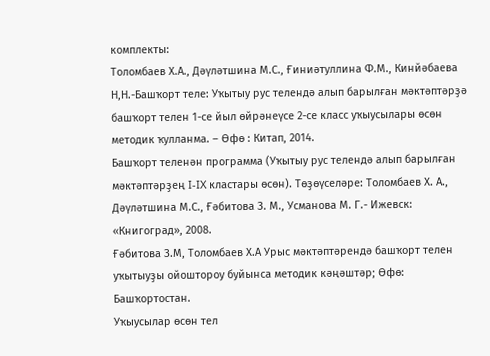комплекты:
Толомбаев Х.А., Дәүләтшина М.С., Ғиниәтуллина Ф.М., Кинйәбаева Н,Н.-Башҡорт теле: Уҡытыу рус телендә алып барылған мәктәптәрҙә башҡорт телен 1-се йыл өйрәнеүсе 2-се класс уҡыусылары өсөн методик ҡулланма. – Өфө : Китап, 2014.
Башҡорт теленән программа (Уҡытыу рус телендә алып барылған мәктәптәрҙең I-IX кластары өсөн). Төҙөүселәре: Толомбаев Х. А., Дәүләтшина М.С., Ғәбитова З. М., Усманова М. Г.- Ижевск: «Книгоград», 2008.
Ғәбитова З.М, Толомбаев Х.А Урыс мәктәптәрендә башҡорт телен уҡытыуҙы ойоштороу буйынса методик кәңәштәр; Өфө: Башҡортостан.
Уҡыусылар өсөн тел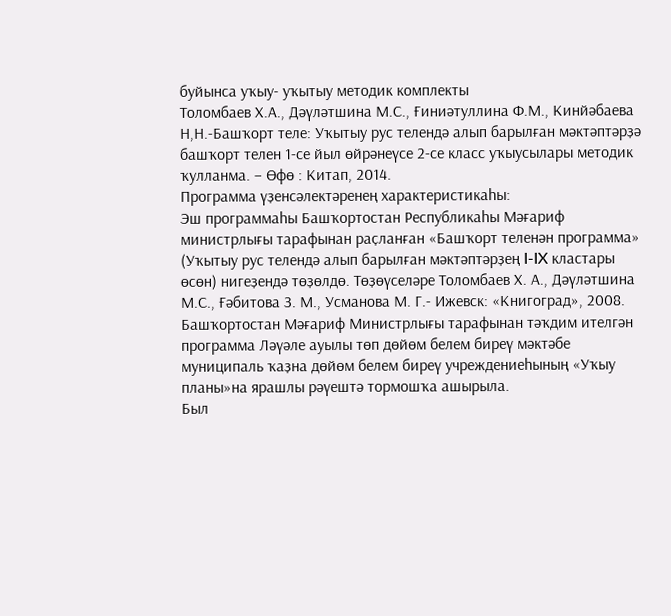буйынса уҡыу- уҡытыу методик комплекты
Толомбаев Х.А., Дәүләтшина М.С., Ғиниәтуллина Ф.М., Кинйәбаева Н,Н.-Башҡорт теле: Уҡытыу рус телендә алып барылған мәктәптәрҙә башҡорт телен 1-се йыл өйрәнеүсе 2-се класс уҡыусылары методик ҡулланма. – Өфө : Китап, 2014.
Программа үҙенсәлектәренең характеристикаһы:
Эш программаһы Башҡортостан Республикаһы Мәғариф министрлығы тарафынан раҫланған «Башҡорт теленән программа» (Уҡытыу рус телендә алып барылған мәктәптәрҙең I-IX кластары өсөн) нигеҙендә төҙөлдө. Төҙөүселәре Толомбаев Х. А., Дәүләтшина М.С., Ғәбитова З. М., Усманова М. Г.- Ижевск: «Книгоград», 2008.
Башҡортостан Мәғариф Министрлығы тарафынан тәҡдим ителгән программа Ләүәле ауылы төп дөйөм белем биреү мәктәбе муниципаль ҡаҙна дөйөм белем биреү учреждениеhының «Уҡыу планы»на ярашлы рәүештә тормошҡа ашырыла.
Был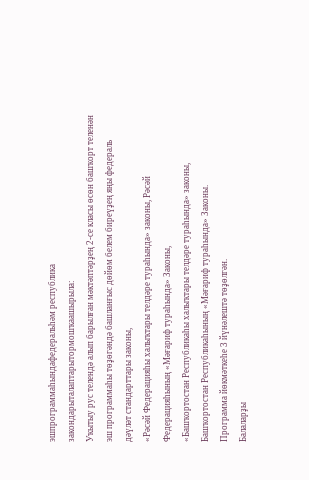эшпрограммаһындафедеральһәм республика закондарыталаптарытормошҡаашырыла:
Уҡытыу рус телендә алып барылған мәктәптәрҙең 2-се класы өсөн башҡорт теленән эш программаһы төҙөгәндә башланғыс дөйөм белем биреүҙең яңы федераль дәүләт стандарттары законы,
«Рәсәй Федерацияһы халыҡтары телдәре тураһында» законы, Рәсәй Федерацияһының «Мәғариф тураһында» Законы,
«Башҡортостан Республикаһы халыҡтары телдәре тураһында» законы,
Башҡортостан Республикаһының «Мәғариф тураһында» Законы.
Программа йөкмәткеһе 3 йүнәлештә төҙөлгән.
Балаларҙы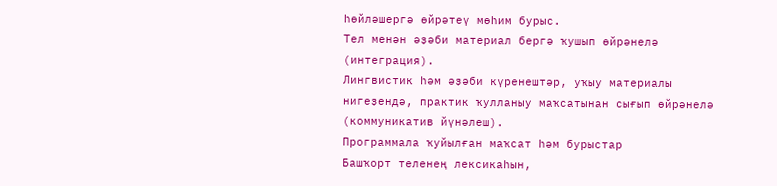һөйләшергә өйрәтеү мөһим бурыс.
Тел менән әҙәби материал бергә ҡушып өйрәнелә (интеграция).
Лингвистик һәм әҙәби күренештәр, уҡыу материалы нигеҙендә, практик ҡулланыу маҡсатынан сығып өйрәнелә (коммуникатив йүнәлеш).
Программала ҡуйылған маҡсат һәм бурыстар
Башҡорт теленең лексикаһын,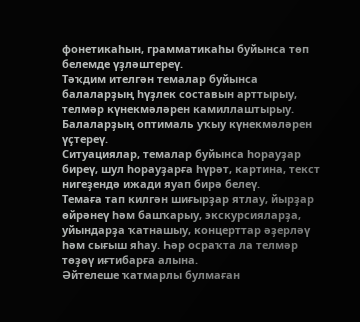фонетикаһын, грамматикаһы буйынса төп белемде үҙләштереү.
Тәҡдим ителгән темалар буйынса балаларҙың һүҙлек составын арттырыу, телмәр күнекмәләрен камиллаштырыу.
Балаларҙың оптималь уҡыу күнекмәләрен үҫтереү.
Ситуациялар, темалар буйынса һорауҙар биреү, шул һорауҙарға һүрәт, картина, текст нигеҙендә ижади яуап бирә белеү.
Темаға тап килгән шиғырҙар ятлау, йырҙар өйрәнеү һәм башҡарыу, экскурсияларҙа, уйындарҙа ҡатнашыу, концерттар әҙерләү һәм сығыш яһау. Һәр осраҡта ла телмәр төҙөү иғтибарға алына.
Әйтелеше ҡатмарлы булмаған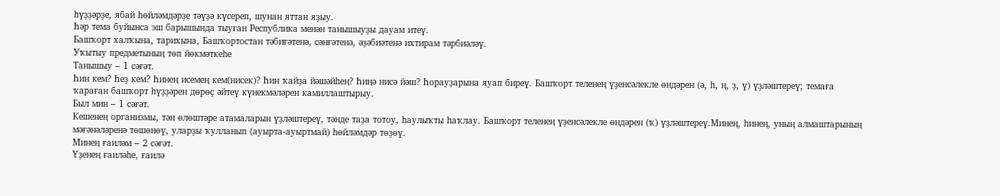һүҙҙәрҙе, ябай һөйләмдәрҙе тәүҙә күсереп, шунан яттан яҙыу.
Һәр тема буйынса эш барышында тыуған Республика менән танышыуҙы дауам итеү.
Башҡорт халҡына, тарихына, Башҡортостан тәбиғәтенә, сәнғәтенә, әҙәбиәтенә ихтирам тәрбиәләү.
Уҡытыу предметының төп йөкмәткеһе
Танышыу – 1 сәғәт.
Һин кем? Һеҙ кем? Һинең исемең кем(нисек)? Һин ҡайҙа йәшәйһең? Һиңә нисә йәш? Һорауҙарына яуап биреү. Башҡорт теленең үҙенсәлекле өндәрен (ә, һ, ң, ҙ, ү) үҙләштереү; темаға ҡараған башҡорт һүҙҙәрен дөрөҫ әйтеү күнекмәләрен камиллаштырыу.
Был мин – 1 сәғәт.
Кешенең организмы, тән өлөштәре атамаларын үҙләштереү, тәнде таҙа тотоу, һаулыҡты һаҡлау. Башҡорт теленең үҙенсәлекле өндәрен (ҡ) үҙләштереү.Минең, һинең, уның алмаштарының мәғәнәләренә төшөнөү, уларҙы ҡулланып (ауырта-ауыртмай) һөйләмдәр төҙөү.
Минең ғаиләм – 2 сәғәт.
Үҙенең ғаиләһе, ғаилә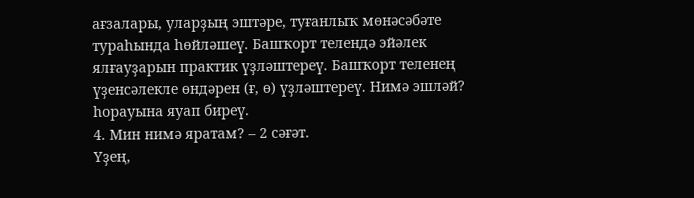ағзалары, уларҙың эштәре, туғанлыҡ мөнәсәбәте тураһында һөйләшеү. Башҡорт телендә эйәлек ялғауҙарын практик үҙләштереү. Башҡорт теленең үҙенсәлекле өндәрен (ғ, ө) үҙләштереү. Нимә эшләй? һорауына яуап биреү.
4. Мин нимә яратам? – 2 сәғәт.
Үҙең,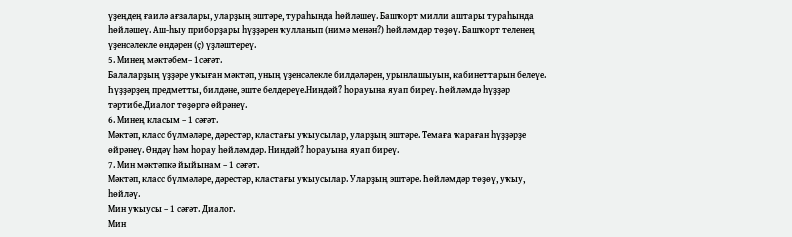үҙеңдең ғаилә ағзалары, уларҙың эштәре, тураһында һөйләшеү. Башҡорт милли аштары тураһында һөйләшеү. Аш-һыу приборҙары һүҙҙәрен ҡулланып (нимә менән?) һөйләмдәр төҙөү. Башҡорт теленең үҙенсәлекле өндәрен (ҫ) үҙләштереү.
5. Минең мәктәбем– 1сәғәт.
Балаларҙың үҙҙәре уҡыған мәктәп, уның үҙенсәлекле билдәләрен, урынлашыуын, кабинеттарын белеүе. Һүҙҙәрҙең предметты, билдәне, эште белдереүе.Ниндәй? һорауына яуап биреү. Һөйләмдә һүҙҙәр тәртибе.Диалог төҙөргә өйрәнеү.
6. Минең класым – 1 сәғәт.
Мәктәп, класс бүлмәләре, дәрестәр, кластағы уҡыусылар, уларҙың эштәре. Темаға ҡараған һүҙҙәрҙе өйрәнеү. Өндәү һәм һорау һөйләмдәр. Ниндәй? һорауына яуап биреү.
7. Мин мәктәпкә йыйынам – 1 сәғәт.
Мәктәп, класс бүлмәләре, дәрестәр, кластағы уҡыусылар. Уларҙың эштәре. Һөйләмдәр төҙөү, уҡыу, һөйләү.
Мин уҡыусы – 1 сәғәт. Диалог.
Мин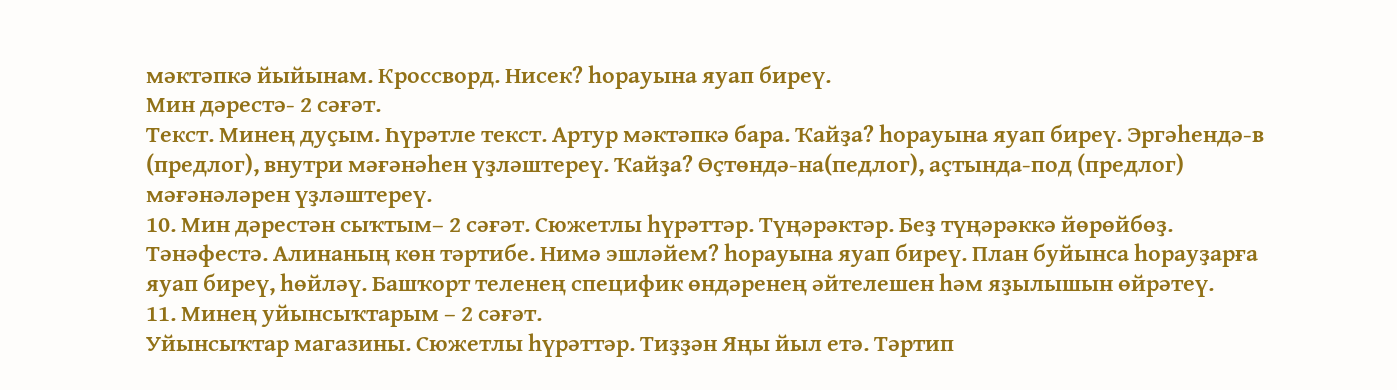мәктәпкә йыйынам. Кроссворд. Нисек? һорауына яуап биреү.
Мин дәрестә- 2 сәғәт.
Текст. Минең дуҫым. Һүрәтле текст. Артур мәктәпкә бара. Ҡайҙа? һорауына яуап биреү. Эргәһендә-в (предлог), внутри мәғәнәһен үҙләштереү. Ҡайҙа? Өҫтөндә-на(педлог), аҫтында-под (предлог) мәғәнәләрен үҙләштереү.
10. Мин дәрестән сыҡтым– 2 сәғәт. Сюжетлы һүрәттәр. Түңәрәктәр. Беҙ түңәрәккә йөрөйбөҙ. Тәнәфестә. Алинаның көн тәртибе. Нимә эшләйем? һорауына яуап биреү. План буйынса һорауҙарға яуап биреү, һөйләү. Башҡорт теленең специфик өндәренең әйтелешен һәм яҙылышын өйрәтеү.
11. Минең уйынсыҡтарым – 2 сәғәт.
Уйынсыҡтар магазины. Сюжетлы һүрәттәр. Тиҙҙән Яңы йыл етә. Тәртип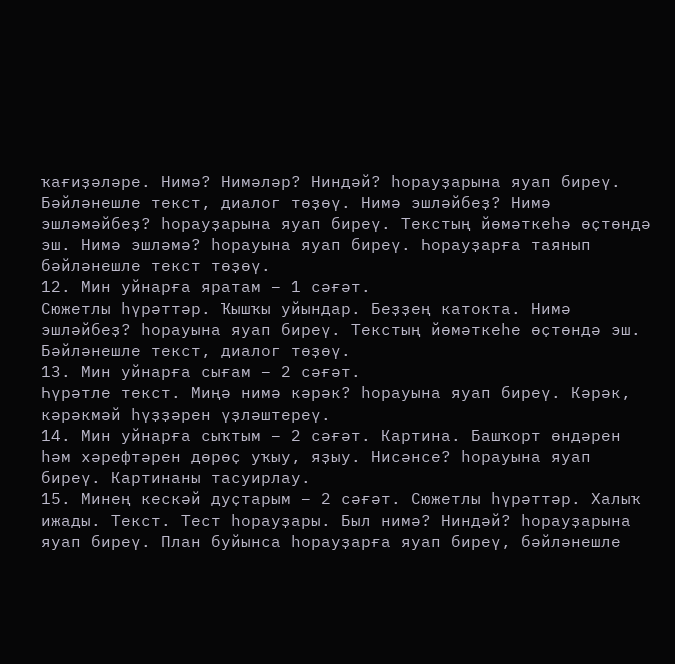ҡағиҙәләре. Нимә? Нимәләр? Ниндәй? һорауҙарына яуап биреү. Бәйләнешле текст, диалог төҙөү. Нимә эшләйбеҙ? Нимә эшләмәйбеҙ? һорауҙарына яуап биреү. Текстың йөмәткеһә өҫтөндә эш. Нимә эшләмә? һорауына яуап биреү. Һорауҙарға таянып бәйләнешле текст төҙөү.
12. Мин уйнарға яратам – 1 сәғәт.
Сюжетлы һүрәттәр. Ҡышҡы уйындар. Беҙҙең катокта. Нимә эшләйбеҙ? һорауына яуап биреү. Текстың йөмәткеһе өҫтөндә эш. Бәйләнешле текст, диалог төҙөү.
13. Мин уйнарға сығам – 2 сәғәт.
Һүрәтле текст. Миңә нимә кәрәк? һорауына яуап биреү. Кәрәк, кәрәкмәй һүҙҙәрен үҙләштереү.
14. Мин уйнарға сыҡтым – 2 сәғәт. Картина. Башҡорт өндәрен һәм хәрефтәрен дөрөҫ уҡыу, яҙыу. Нисәнсе? һорауына яуап биреү. Картинаны тасуирлау.
15. Минең кескәй дуҫтарым – 2 сәғәт. Сюжетлы һүрәттәр. Халыҡ ижады. Текст. Тест һорауҙары. Был нимә? Ниндәй? һорауҙарына яуап биреү. План буйынса һорауҙарға яуап биреү, бәйләнешле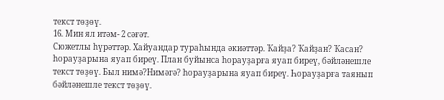текст төҙөү.
16. Мин ял итәм- 2 сәғәт.
Сюжетлы һүрәттәр. Хайуандар тураһында әкиәттәр. Ҡайҙа? Ҡайҙан? Ҡасан? һорауҙарына яуап биреү. План буйынса һорауҙарға яуап биреү, бәйләнешле текст төҙөү. Был нимә?Нимәгә? һорауҙарына яуап биреү. Һорауҙарға таянып бәйләнешле текст төҙөү.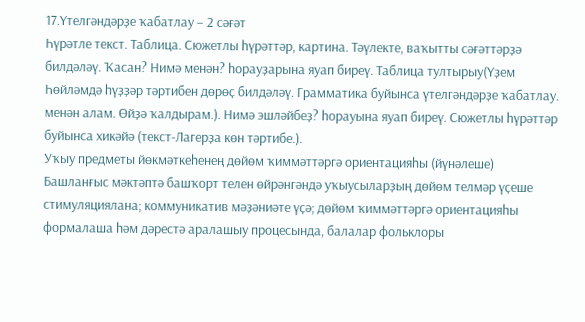17.Үтелгәндәрҙе ҡабатлау – 2 сәғәт
Һүрәтле текст. Таблица. Сюжетлы һүрәттәр, картина. Тәүлекте, ваҡытты сәғәттәрҙә билдәләү. Ҡасан? Нимә менән? һорауҙарына яуап биреү. Таблица тултырыу(Үҙем Һөйләмдә һүҙҙәр тәртибен дөрөҫ билдәләү. Грамматика буйынса үтелгәндәрҙе ҡабатлау. менән алам. Өйҙә ҡалдырам.). Нимә эшләйбеҙ? һорауына яуап биреү. Сюжетлы һүрәттәр буйынса хикәйә (текст-Лагерҙа көн тәртибе.).
Уҡыу предметы йөкмәткеһенең дөйөм ҡиммәттәргә ориентацияһы (йүнәлеше)
Башланғыс мәктәптә башҡорт телен өйрәнгәндә уҡыусыларҙың дөйөм телмәр үҫеше стимуляциялана; коммуникатив мәҙәниәте үҫә; дөйөм ҡиммәттәргә ориентацияһы формалаша һәм дәрестә аралашыу процесында, балалар фольклоры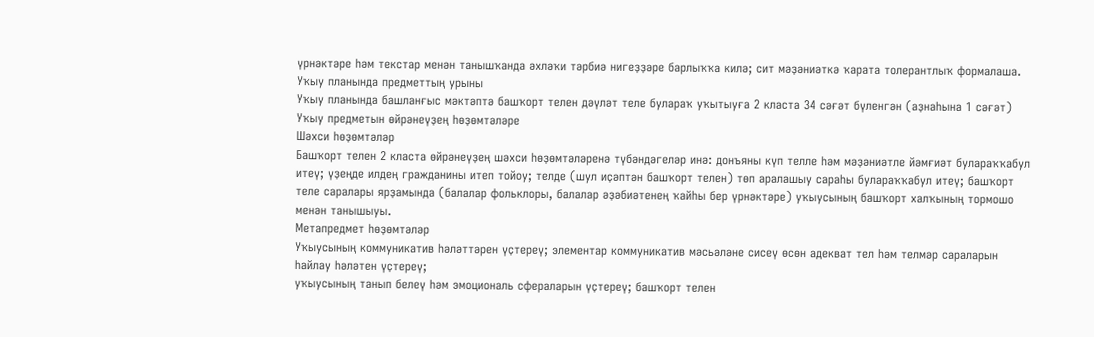үрнәктәре һәм текстар менән танышҡанда әхләҡи тәрбиә нигеҙҙәре барлыҡҡа килә; сит мәҙәниәткә ҡарата толерантлыҡ формалаша.
Уҡыу планында предметтың урыны
Уҡыу планында башланғыс мәктәптә башҡорт телен дәүләт теле булараҡ уҡытыуға 2 класта 34 сәғәт бүленгән (аҙнаһына 1 сәғәт)
Уҡыу предметын өйрәнеүҙең һөҙөмтәләре
Шәхси һөҙөмтәләр
Башҡорт телен 2 класта өйрәнеүҙең шәхси һөҙөмтәләренә түбәндәгеләр инә: донъяны күп телле һәм мәҙәниәтле йәмғиәт булараҡҡабул итеү; үҙеңде илдең гражданины итеп тойоу; телде (шул иҫәптән башҡорт телен) төп аралашыу сараһы булараҡҡабул итеү; башҡорт теле саралары ярҙамында (балалар фольклоры, балалар әҙәбиәтенең ҡайһы бер үрнәктәре) уҡыусының башҡорт халҡының тормошо менән танышыуы.
Метапредмет һөҙөмтәләр
Уҡыусының коммуникатив һәләттәрен үҫтереү; элементар коммуникатив мәсьәләне сисеү өсөн адекват тел һәм телмәр сараларын һайлау һәләтен үҫтереү;
уҡыусының танып белеү һәм эмоциональ сфераларын үҫтереү; башҡорт телен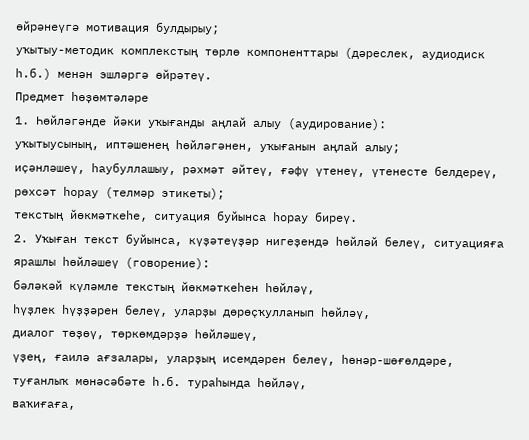өйрәнеүгә мотивация булдырыу;
уҡытыу-методик комплекcтың төрлө компоненттары (дәреслек, аудиодиск һ.б.) менән эшләргә өйрәтеү.
Предмет һөҙөмтәләре
1. Һөйләгәнде йәки уҡығанды аңлай алыу (аудирование):
уҡытыусының, иптәшенең һөйләгәнен, уҡығанын аңлай алыу;
иҫәнләшеү, һаубуллашыу, рәхмәт әйтеү, ғәфү үтенеү, үтенесте белдереү, рөхсәт һорау (телмәр этикеты);
текстың йөкмәткеһе, ситуация буйынса һорау биреү.
2. Уҡыған текст буйынса, күҙәтеүҙәр нигеҙендә һөйләй белеү, ситуацияға ярашлы һөйләшеү (говорение):
бәләкәй күләмле текстың йөкмәткеһен һөйләү,
һүҙлек һүҙҙәрен белеү, уларҙы дөрөҫҡулланып һөйләү,
диалог төҙөү, төркөмдәрҙә һөйләшеү,
үҙең, ғаилә ағзалары, уларҙың исемдәрен белеү, һөнәр-шөғөлдәре, туғанлыҡ мөнәсәбәте һ.б. тураһында һөйләү,
ваҡиғаға,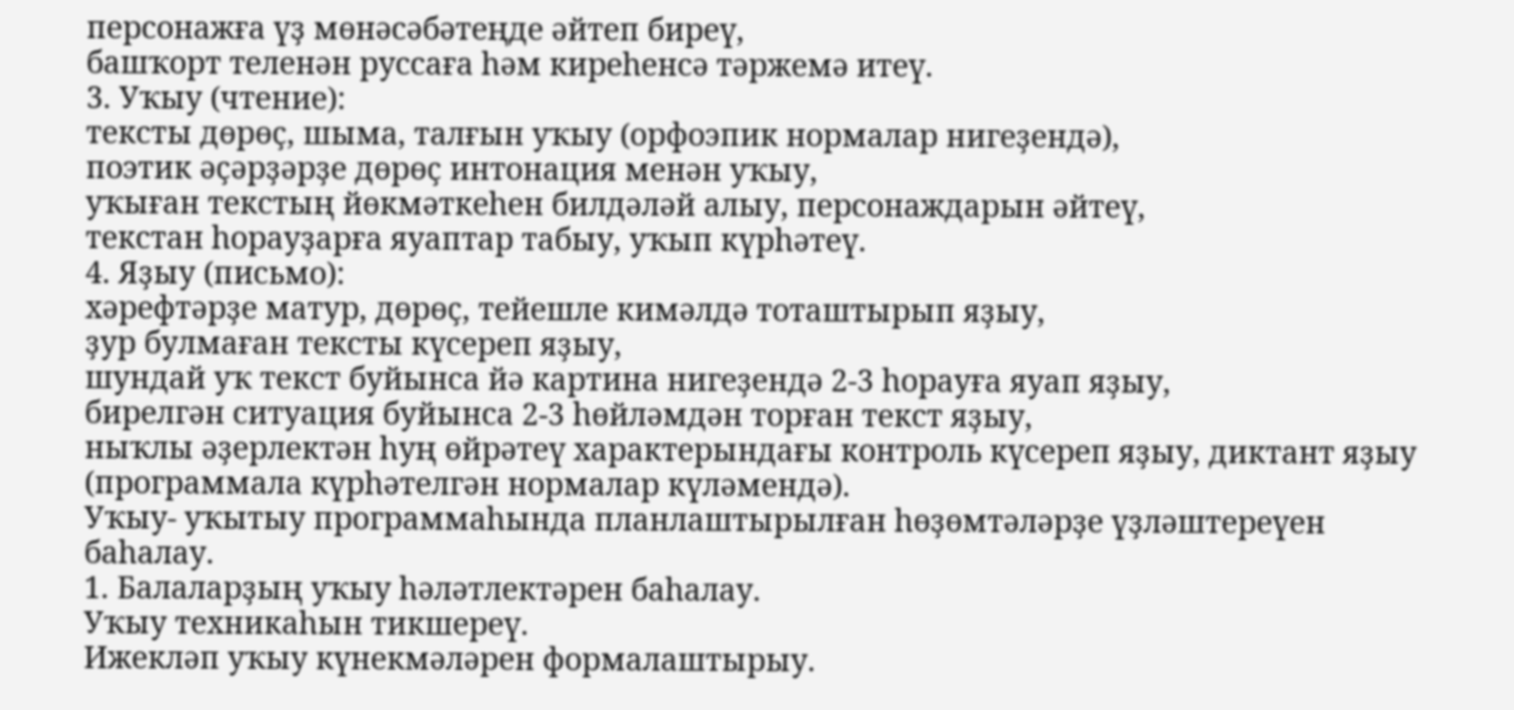персонажға үҙ мөнәсәбәтеңде әйтеп биреү,
башҡорт теленән руссаға һәм киреһенсә тәржемә итеү.
3. Уҡыу (чтение):
тексты дөрөҫ, шыма, талғын уҡыу (орфоэпик нормалар нигеҙендә),
поэтик әҫәрҙәрҙе дөрөҫ интонация менән уҡыу,
уҡыған текстың йөкмәткеһен билдәләй алыу, персонаждарын әйтеү,
текстан һорауҙарға яуаптар табыу, уҡып күрһәтеү.
4. Яҙыу (письмо):
хәрефтәрҙе матур, дөрөҫ, тейешле кимәлдә тоташтырып яҙыу,
ҙур булмаған тексты күсереп яҙыу,
шундай уҡ текст буйынса йә картина нигеҙендә 2-3 һорауға яуап яҙыу,
бирелгән ситуация буйынса 2-3 һөйләмдән торған текст яҙыу,
ныҡлы әҙерлектән һуң өйрәтеү характерындағы контроль күсереп яҙыу, диктант яҙыу (программала күрһәтелгән нормалар күләмендә).
Уҡыу- уҡытыу программаһында планлаштырылған һөҙөмтәләрҙе үҙләштереүен баһалау.
1. Балаларҙың уҡыу һәләтлектәрен баһалау.
Уҡыу техникаһын тикшереү.
Ижекләп уҡыу күнекмәләрен формалаштырыу.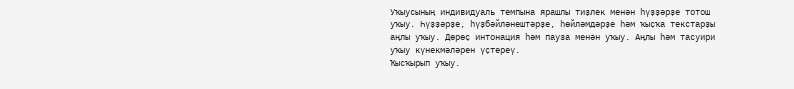Уҡыусының индивидуаль темпына ярашлы тиҙлек менән һүҙҙәрҙе тотош уҡыу. Һүҙҙәрҙе, һүҙбәйләнештәрҙе, һөйләмдәрҙе һәм ҡыҫҡа текстарҙы аңлы уҡыу. Дөрөҫ интонация һәм пауза менән уҡыу. Аңлы һәм тасуири уҡыу күнекмәләрен үҫтереү.
Ҡысҡырып уҡыу.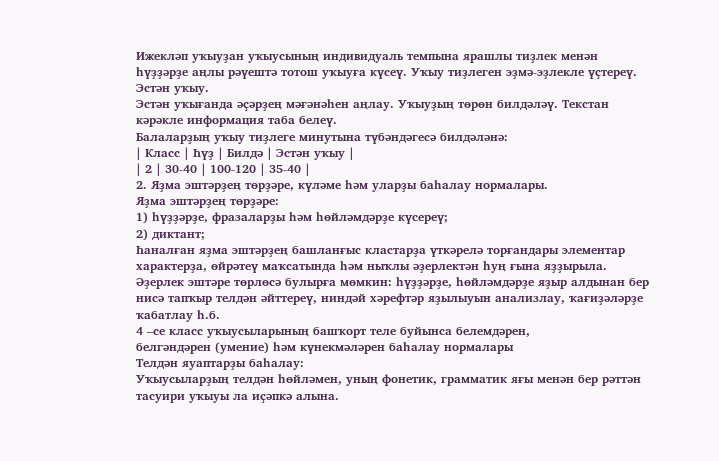Ижекләп уҡыуҙан уҡыусының индивидуаль темпына ярашлы тиҙлек менән һүҙҙәрҙе аңлы рәүештә тотош уҡыуға күсеү. Уҡыу тиҙлеген эҙмә-эҙлекле үҫтереү.
Эстән уҡыу.
Эстән уҡығанда әҫәрҙең мәғәнәһен аңлау. Уҡыуҙың төрөн билдәләү. Текстан кәрәкле информация таба белеү.
Балаларҙың уҡыу тиҙлеге минутына түбәндәгесә билдәләнә:
| Класс | Һүҙ | Билдә | Эстән уҡыу |
| 2 | 30-40 | 100-120 | 35-40 |
2. Яҙма эштәрҙең төрҙәре, күләме һәм уларҙы баһалау нормалары.
Яҙма эштәрҙең төрҙәре:
1) һүҙҙәрҙе, фразаларҙы һәм һөйләмдәрҙе күсереү;
2) диктант;
Һаналған яҙма эштәрҙең башланғыс кластарҙа үткәрелә торғандары элементар характерҙа, өйрәтеү маҡсатында һәм ныҡлы әҙерлектән һуң ғына яҙҙырыла. Әҙерлек эштәре төрлөсә булырға мөмкин: һүҙҙәрҙе, һөйләмдәрҙе яҙыр алдынан бер нисә тапҡыр телдән әйттереү, ниндәй хәрефтәр яҙылыуын анализлау, ҡағиҙәләрҙе ҡабатлау һ.б.
4 –се класс уҡыусыларының башҡорт теле буйынса белемдәрен,
белгәндәрен (умение) һәм күнекмәләрен баһалау нормалары
Телдән яуаптарҙы баһалау:
Уҡыусыларҙың телдән һөйләмен, уның фонетик, грамматик яғы менән бер рәттән тасуири уҡыуы ла иҫәпкә алына.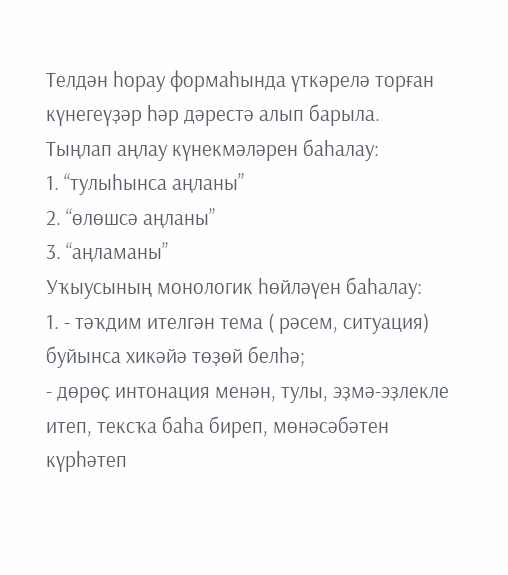Телдән һорау формаһында үткәрелә торған күнегеүҙәр һәр дәрестә алып барыла.
Тыңлап аңлау күнекмәләрен баһалау:
1. “тулыһынса аңланы”
2. “өлөшсә аңланы”
3. “аңламаны”
Уҡыусының монологик һөйләүен баһалау:
1. - тәҡдим ителгән тема ( рәсем, ситуация) буйынса хикәйә төҙөй белһә;
- дөрөҫ интонация менән, тулы, эҙмә-эҙлекле итеп, тексҡа баһа биреп, мөнәсәбәтен күрһәтеп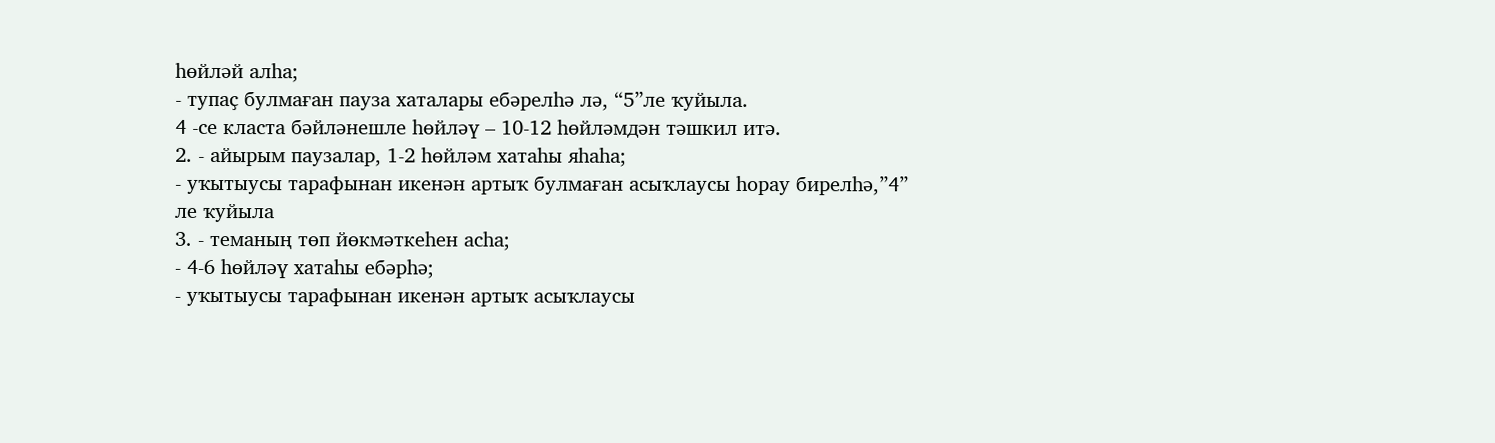һөйләй алһа;
- тупаҫ булмаған пауза хаталары ебәрелһә лә, “5”ле ҡуйыла.
4 -се класта бәйләнешле һөйләү – 10-12 һөйләмдән тәшкил итә.
2. - айырым паузалар, 1-2 һөйләм хатаһы яһаһа;
- уҡытыусы тарафынан икенән артыҡ булмаған асыҡлаусы һорау бирелһә,”4” ле ҡуйыла
3. - теманың төп йөкмәткеһен асһа;
- 4-6 һөйләү хатаһы ебәрһә;
- уҡытыусы тарафынан икенән артыҡ асыҡлаусы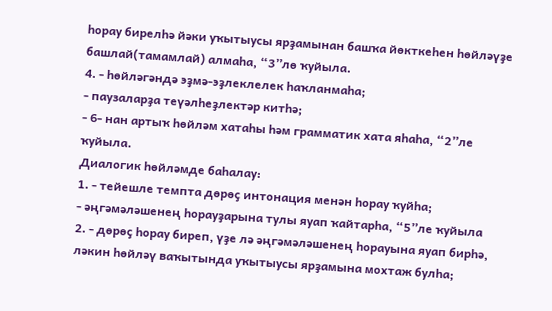һорау бирелһә йәки уҡытыусы ярҙамынан башҡа йөкткеһен һөйләүҙе башлай(тамамлай) алмаһа, “3”лө ҡуйыла.
4. - һөйләгәндә эҙмә-эҙлеклелек һаҡланмаһа;
- паузаларҙа теүәлһеҙлектәр китһә;
- 6- нан артыҡ һөйләм хатаһы һәм грамматик хата яһаһа, “2”ле ҡуйыла.
Диалогик һөйләмде баһалау:
1. - тейешле темпта дөрөҫ интонация менән һорау ҡуйһа;
- әңгәмәләшенең һорауҙарына тулы яуап ҡайтарһа, “5”ле ҡуйыла
2. - дөрөҫ һорау биреп, үҙе лә әңгәмәләшенең һорауына яуап бирһә, ләкин һөйләү ваҡытында уҡытыусы ярҙамына мохтаж булһа;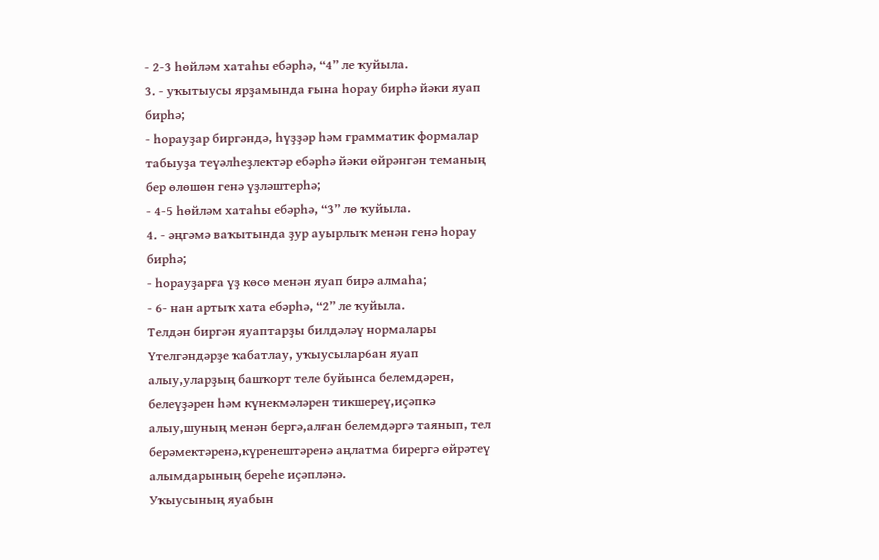- 2-3 һөйләм хатаһы ебәрһә, “4” ле ҡуйыла.
3. - уҡытыусы ярҙамында ғына һорау бирһә йәки яуап бирһә;
- һорауҙар биргәндә, һүҙҙәр һәм грамматик формалар табыуҙа теүәлһеҙлектәр ебәрһә йәки өйрәнгән теманың бер өлөшөн генә үҙләштерһә;
- 4-5 һөйләм хатаһы ебәрһә, “3” лө ҡуйыла.
4. - әңгәмә ваҡытында ҙур ауырлыҡ менән генә һорау бирһә;
- һорауҙарға үҙ көсө менән яуап бирә алмаһа;
- 6- нан артыҡ хата ебәрһә, “2” ле ҡуйыла.
Телдән биргән яуаптарҙы билдәләү нормалары
Үтелгәндәрҙе ҡабатлау, уҡыусылар6ан яуап алыу,уларҙың башҡорт теле буйынса белемдәрен, белеүҙәрен һәм күнекмәләрен тикшереү,иҫәпкә алыу,шуның менән бергә,алған белемдәргә таянып, тел берәмектәренә,күренештәренә аңлатма бирергә өйрәтеү алымдарының береһе иҫәпләнә.
Уҡыусының яуабын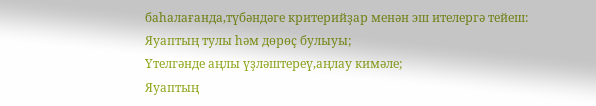баһалағанда,түбәндәге критерийҙар менән эш ителергә тейеш:
Яуаптың тулы һәм дөрөҫ булыуы;
Үтелгәнде аңлы үҙләштереү,аңлау кимәле;
Яуаптың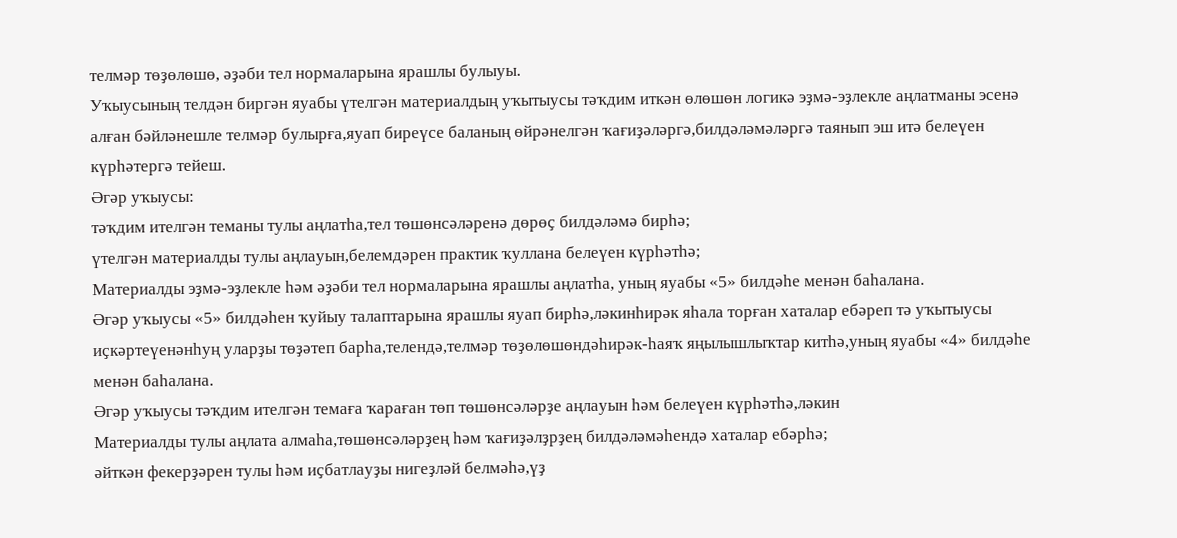телмәр төҙөлөшө, әҙәби тел нормаларына ярашлы булыуы.
Уҡыусының телдән биргән яуабы үтелгән материалдың уҡытыусы тәҡдим иткән өлөшөн логикә эҙмә-эҙлекле аңлатманы эсенә алған бәйләнешле телмәр булырға,яуап биреүсе баланың өйрәнелгән ҡағиҙәләргә,билдәләмәләргә таянып эш итә белеүен күрһәтергә тейеш.
Әгәр уҡыусы:
тәҡдим ителгән теманы тулы аңлатһа,тел төшөнсәләренә дөрөҫ билдәләмә бирһә;
үтелгән материалды тулы аңлауын,белемдәрен практик ҡуллана белеүен күрһәтһә;
Материалды эҙмә-эҙлекле һәм әҙәби тел нормаларына ярашлы аңлатһа, уның яуабы «5» билдәһе менән баһалана.
Әгәр уҡыусы «5» билдәһен ҡуйыу талаптарына ярашлы яуап бирһә,ләкинһирәк яһала торған хаталар ебәреп тә уҡытыусы иҫкәртеүенәнһуң уларҙы төҙәтеп барһа,телендә,телмәр төҙөлөшөндәһирәк-һаяҡ яңылышлыҡтар китһә,уның яуабы «4» билдәһе менән баһалана.
Әгәр уҡыусы тәҡдим ителгән темаға ҡараған төп төшөнсәләрҙе аңлауын һәм белеүен күрһәтһә,ләкин
Материалды тулы аңлата алмаһа,төшөнсәләрҙең һәм ҡағиҙәлҙрҙең билдәләмәһендә хаталар ебәрһә;
әйткән фекерҙәрен тулы һәм иҫбатлауҙы нигеҙләй белмәһә,үҙ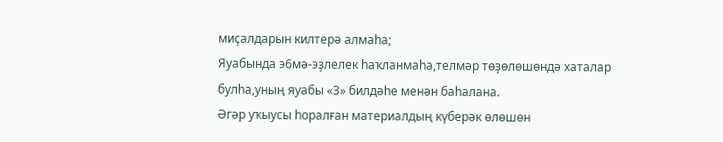миҫалдарын килтерә алмаһа;
Яуабында э6мә-эҙлелек һаҡланмаһа,телмәр төҙөлөшөндә хаталар булһа,уның яуабы «3» билдәһе менән баһалана.
Әгәр уҡыусы һоралған материалдың күберәк өлөшөн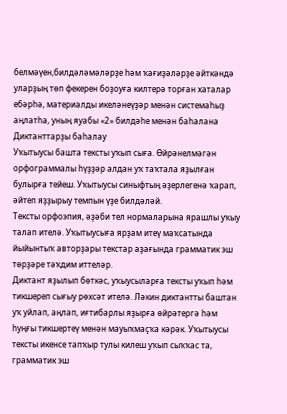белмәүен,билдәләмәләрҙе һәм ҡағиҙәләрҙе әйткәндә уларҙың төп фекерен боҙоуға килтерә торған хаталар ебәрһә, материалды икеләнеүҙәр менән системаһыҙ аңлатһа, уның яуабы «2» билдәһе менән баһалана
Диктанттарҙы баһалау
Уҡытыусы башта тексты уҡып сыға. Өйрәнелмәгән орфограммалы һүҙҙәр алдан уҡ таҡтала яҙылған булырға тейеш. Уҡытыусы синыфтың әҙерлегенә ҡарап, әйтеп яҙҙырыу темпын үҙе билдәләй.
Тексты орфоэпия, әҙәби тел нормаларына ярашлы уҡыу талап ителә. Уҡытыусыға ярҙам итеү маҡсатында йыйынтыҡ авторҙары текстар аҙағында грамматик эш төрҙәре тәҡдим иттеләр.
Диктант яҙылып бөткәс, уҡыусыларға тексты уҡып һәм тикшереп сығыу рөхсәт ителә. Ләкин диктантты баштан уҡ уйлап, аңлап, иғтибарлы яҙырға өйрәтергә һәм һуңғы тикшертеү менән мауыҡмаҫҡа кәрәк. Уҡытыусы тексты икенсе тапҡыр тулы килеш уҡып сыҡҡас та, грамматик эш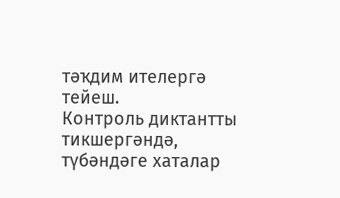тәҡдим ителергә тейеш.
Контроль диктантты тикшергәндә, түбәндәге хаталар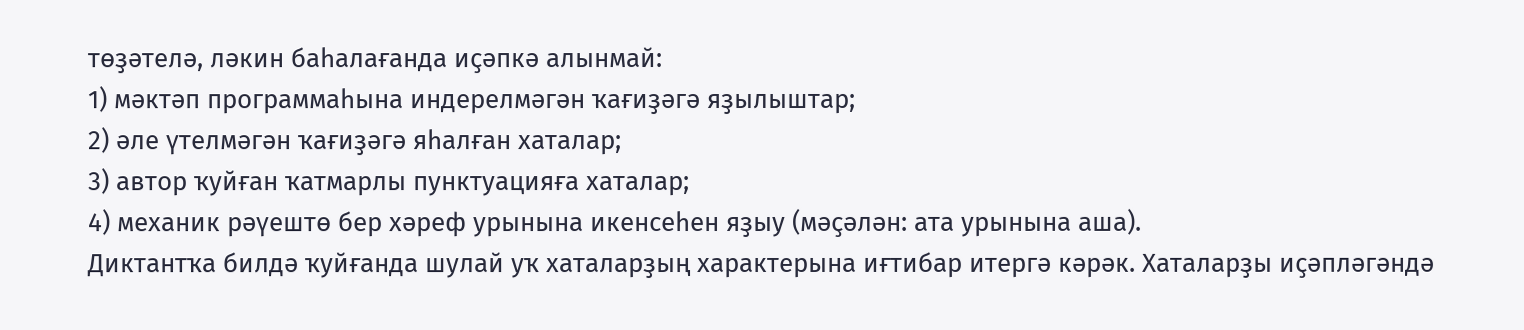төҙәтелә, ләкин баһалағанда иҫәпкә алынмай:
1) мәктәп программаһына индерелмәгән ҡағиҙәгә яҙылыштар;
2) әле үтелмәгән ҡағиҙәгә яһалған хаталар;
3) автор ҡуйған ҡатмарлы пунктуацияға хаталар;
4) механик рәүештө бер хәреф урынына икенсеһен яҙыу (мәҫәлән: ата урынына аша).
Диктантҡа билдә ҡуйғанда шулай уҡ хаталарҙың характерына иғтибар итергә кәрәк. Хаталарҙы иҫәпләгәндә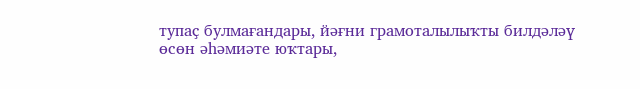тупаҫ булмағандары, йәғни грамоталылыҡты билдәләү өсөн әһәмиәте юҡтары,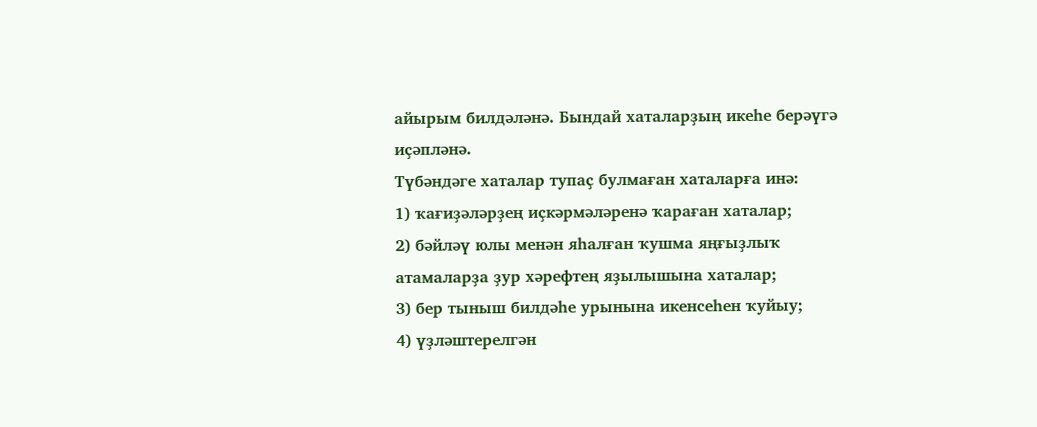айырым билдәләнә. Бындай хаталарҙың икеһе берәүгә иҫәпләнә.
Түбәндәге хаталар тупаҫ булмаған хаталарға инә:
1) ҡағиҙәләрҙең иҫкәрмәләренә ҡараған хаталар;
2) бәйләү юлы менән яһалған ҡушма яңғыҙлыҡ атамаларҙа ҙур хәрефтең яҙылышына хаталар;
3) бер тыныш билдәһе урынына икенсеһен ҡуйыу;
4) үҙләштерелгән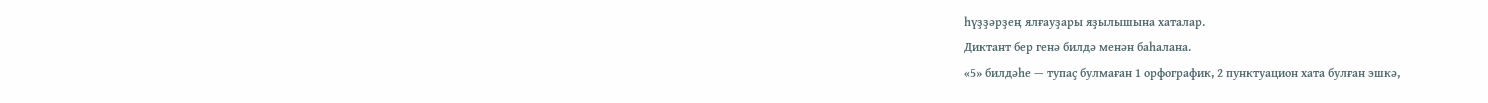һүҙҙәрҙең ялғауҙары яҙылышына хаталар.
Диктант бер генә билдә менән баһалана.
«5» билдәһе — тупаҫ булмаған 1 орфографик, 2 пунктуацион хата булған эшкә,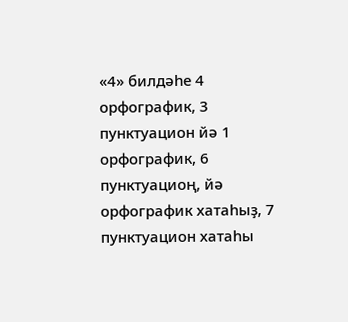«4» билдәһе 4 орфографик, 3 пунктуацион йә 1 орфографик, 6 пунктуациоң, йә орфографик хатаһыҙ, 7 пунктуацион хатаһы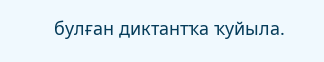булған диктантҡа ҡуйыла.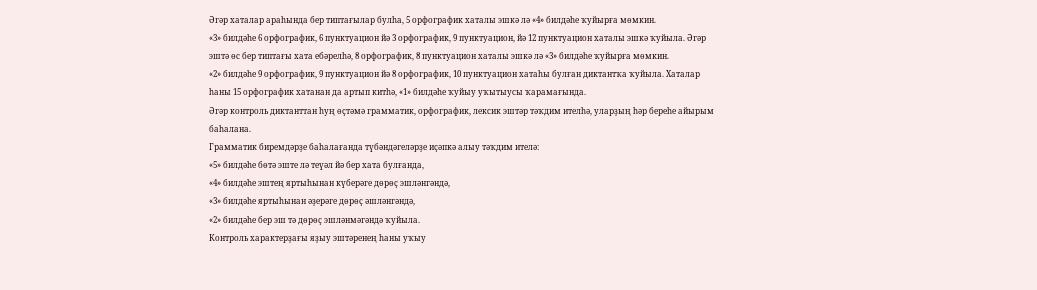Әгәр хаталар араһында бер типтағылар булһа, 5 орфографик хаталы эшкә лә «4» билдәһе ҡуйырға мөмкин.
«3» билдәһе 6 орфографик, 6 пунктуацион йә 3 орфографик, 9 пунктуацион, йә 12 пунктуацион хаталы эшкә ҡуйыла. Әгәр эштә өс бер типтағы хата ебәрелһә, 8 орфографик, 8 пунктуацион хаталы эшкә лә «3» билдәһе ҡуйырға мөмкин.
«2» билдәһе 9 орфографик, 9 пунктуацион йә 8 орфографик, 10 пунктуацион хатаһы булған диктантҡа ҡуйыла. Хаталар һаны 15 орфографик хатанан да артып китһә, «1» билдәһе ҡуйыу уҡытыусы ҡарамағында.
Әгәр контроль диктанттан һуң өҫтәмә грамматик, орфографик, лексик эштәр тәҡдим ителһә, уларҙың һәр береһе айырым баһалана.
Грамматик биремдәрҙе баһалағанда түбәндәгеләрҙе иҫәпкә алыу тәҡдим ителә:
«5» билдәһе бөтә эште лә теүәл йә бер хата булғанда,
«4» билдәһе эштең яртыһынан күберәге дөрөҫ эшләнгәндә,
«3» билдәһе яртыһынан әҙерәге дөрөҫ әшләнгәндә,
«2» билдәһе бер эш тә дөрөҫ эшләнмәгәндә ҡуйыла.
Контроль характерҙағы яҙыу эштәренең һаны уҡыу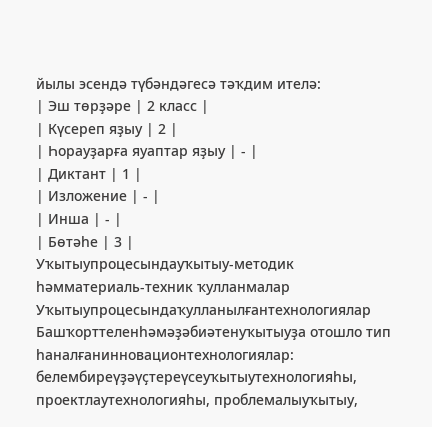йылы эсендә түбәндәгесә тәҡдим ителә:
| Эш төрҙәре | 2 класс |
| Күсереп яҙыу | 2 |
| Һорауҙарға яуаптар яҙыу | - |
| Диктант | 1 |
| Изложение | - |
| Инша | - |
| Бөтәһе | 3 |
Уҡытыупроцесындауҡытыу-методик һәмматериаль-техник ҡулланмалар
Уҡытыупроцесындаҡулланылғантехнологиялар
Башҡорттеленһәмәҙәбиәтенуҡытыуҙа отошло тип һаналғанинновационтехнологиялар: белембиреүҙәүҫтереүсеуҡытыутехнологияһы, проектлаутехнологияһы, проблемалыуҡытыу,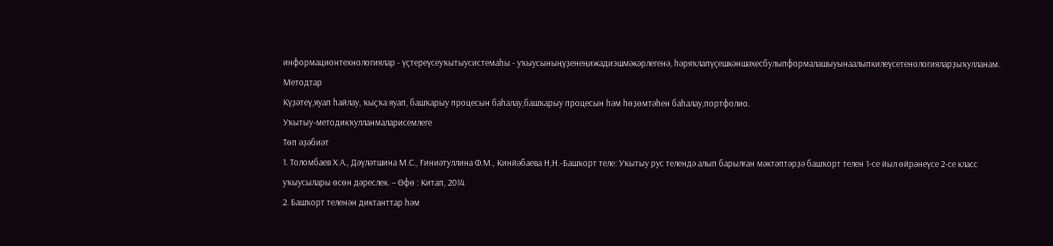информационтехнологиялар - үҫтереүсеуҡытыусистемаһы - уҡыусыныңүҙенеңижадиэшмәкәрлегенә, һәряҡлапүҫешкәншәхесбулыпформалашыуынаалыпкилеүсетенологияларҙыҡулланам.
Методтар
Күҙәтеү,яуап һайлау, ҡыҫҡа яуап, башҡарыу процесын баһалау,башҡарыу процесын һәм һөҙөмтәһен баһалау,портфолио.
Уҡытыу-методикҡулланмаларисемлеге
Төп әҙәбиәт
1. Толомбаев Х.А., Дәүләтшина М.С., Ғиниәтуллина Ф.М., Кинйәбаева Н,Н.-Башҡорт теле: Уҡытыу рус телендә алып барылған мәктәптәрҙә башҡорт телен 1-се йыл өйрәнеүсе 2-се класс уҡыусылары өсөн дәреслек. – Өфө : Китап, 2014.
2. Башҡорт теленән диктанттар һәм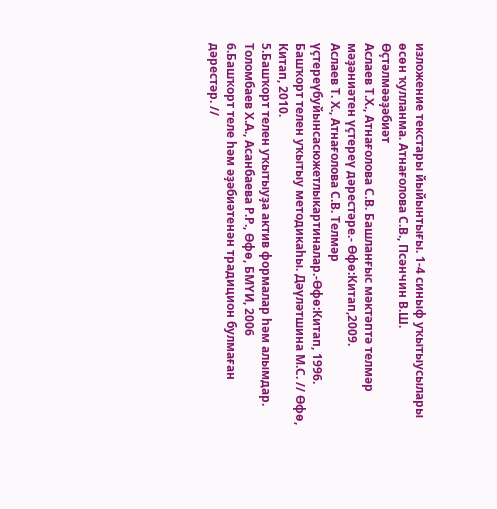изложение текстары йыйынтығы. 1-4 синыф уҡытыусылары өсөн ҡулланма. Атнағолова С.В., Псәнчин В.Ш.
Өҫтәлмәәҙәбиәт
Аслаев Т.Х., Атнағолова С.В. Башланғыс мәктәптә телмәр мәҙәниәтен үҫтереү дәрестәре.- Өфө:Китап,2009.
Аслаев Т. Х., Атнағолова С.В. Телмәр үҫтереүбуйынсасюжетлыкартиналар.-Өфө:Китап, 1996.
Башҡорт телен уҡытыу методикаһы. Дәүләтшина М.С. // Өфө, Китап, 2010.
5.Башҡорт телен уҡытыуҙа актив формалар һәм алымдар. Толомбаев Х.А., Асанбаева Р.Р., Өфө, БМҮИ, 2006
6.Башҡорт теле һәм әҙәбиәтенән традицион булмаған дәрестәр. //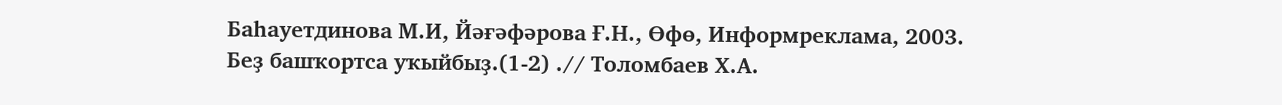Баһауетдинова М.И, Йәғәфәрова Ғ.Н., Өфө, Информреклама, 2003.
Беҙ башҡортса уҡыйбыҙ.(1-2) .// Толомбаев Х.А.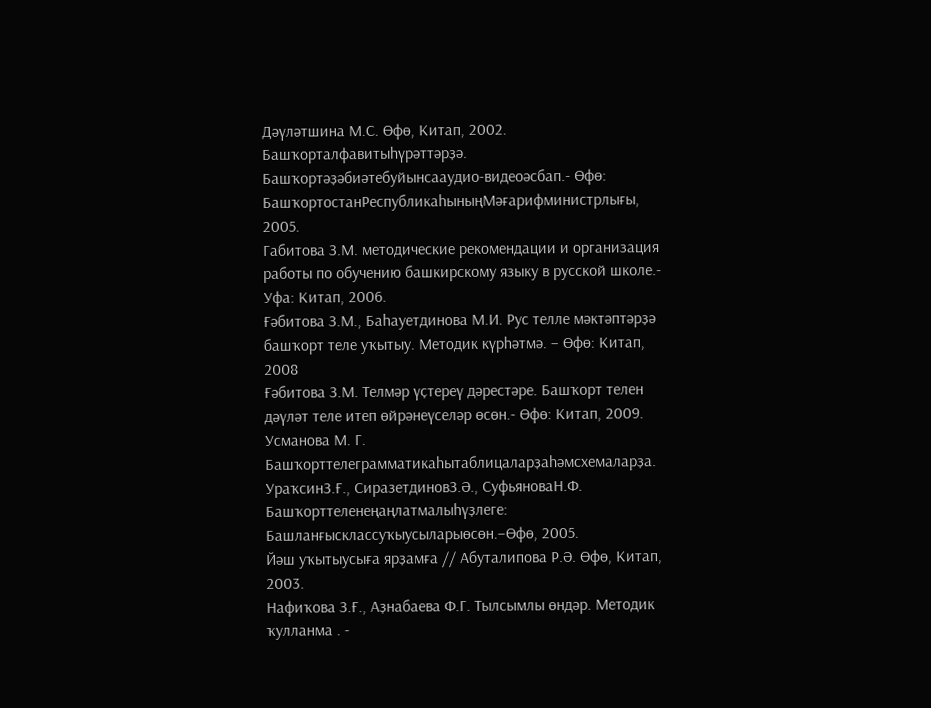Дәүләтшина М.С. Өфө, Китап, 2002.
Башҡорталфавитыһүрәттәрҙә.
Башҡортәҙәбиәтебуйынсааудио-видеоәсбап.- Өфө: БашҡортостанРеспубликаһыныңМәғарифминистрлығы, 2005.
Габитова З.М. методические рекомендации и организация работы по обучению башкирскому языку в русской школе.- Уфа: Китап, 2006.
Ғәбитова З.М., Баһауетдинова М.И. Рус телле мәктәптәрҙә башҡорт теле уҡытыу. Методик күрһәтмә. – Өфө: Китап, 2008
Ғәбитова З.М. Телмәр үҫтереү дәрестәре. Башҡорт телен дәүләт теле итеп өйрәнеүселәр өсөн.- Өфө: Китап, 2009.
Усманова М. Г. Башҡорттелеграмматикаһытаблицаларҙаһәмсхемаларҙа.
УраҡсинЗ.Ғ., СиразетдиновЗ.Ә., СуфьяноваН.Ф. Башҡорттеленеңаңлатмалыһүҙлеге: Башланғысклассуҡыусыларыөсөн.–Өфө, 2005.
Йәш уҡытыусыға ярҙамға // Абуталипова Р.Ә. Өфө, Китап, 2003.
Нафиҡова З.Ғ., Аҙнабаева Ф.Г. Тылсымлы өндәр. Методик ҡулланма . -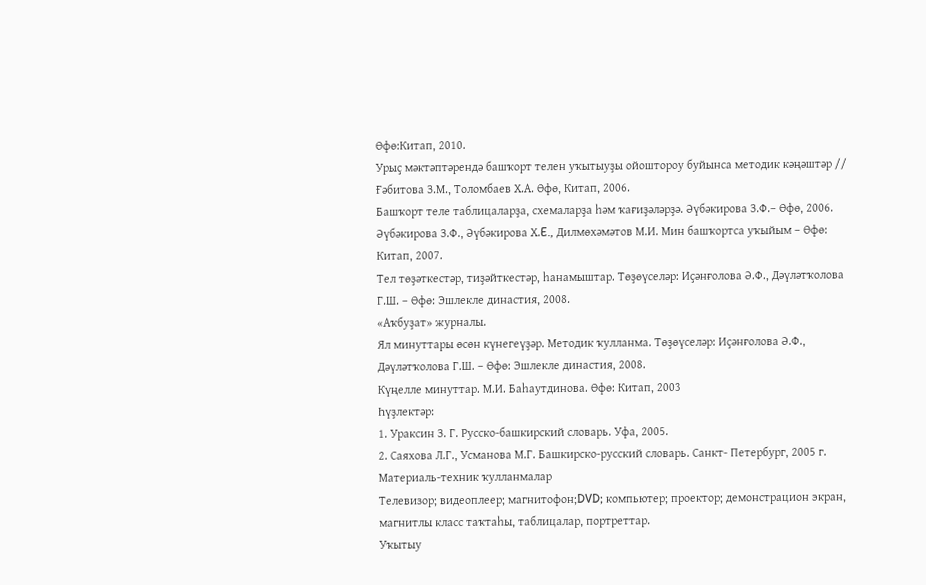Өфө:Китап, 2010.
Урыҫ мәктәптәрендә башҡорт телен уҡытыуҙы ойоштороу буйынса методик кәңәштәр // Ғәбитова З.М., Толомбаев Х.А. Өфө, Китап, 2006.
Башҡорт теле таблицаларҙа, схемаларҙа hәм ҡағиҙәләрҙә. Әүбәкирова З.Ф.– Өфө, 2006.
Әүбәкирова З.Ф., Әүбәкирова Х.E., Дилмөхәмәтов М.И. Мин башҡортса уҡыйым – Өфө: Китап, 2007.
Тел төҙәткестәр, тиҙәйткестәр, һанамыштар. Төҙөүселәр: Иҫәнғолова Ә.Ф., Дәүләтҡолова Г.Ш. – Өфө: Эшлекле династия, 2008.
«Аҡбуҙат» журналы.
Ял минуттары өсөн күнегеүҙәр. Методик ҡулланма. Төҙөүселәр: Иҫәнғолова Ә.Ф., Дәүләтҡолова Г.Ш. – Өфө: Эшлекле династия, 2008.
Күңелле минуттар. М.И. Баһаутдинова. Өфө: Китап, 2003
Һүҙлектәр:
1. Ураксин З. Г. Русско-башкирский словарь. Уфа, 2005.
2. Саяхова Л.Г., Усманова М.Г. Башкирско-русский словарь. Санкт- Петербург, 2005 г.
Материаль-техник ҡулланмалар
Телевизор; видеоплеер; магнитофон;DVD; компьютер; проектор; демонстрацион экран, магнитлы класс таҡтаһы, таблицалар, портреттар.
Уҡытыу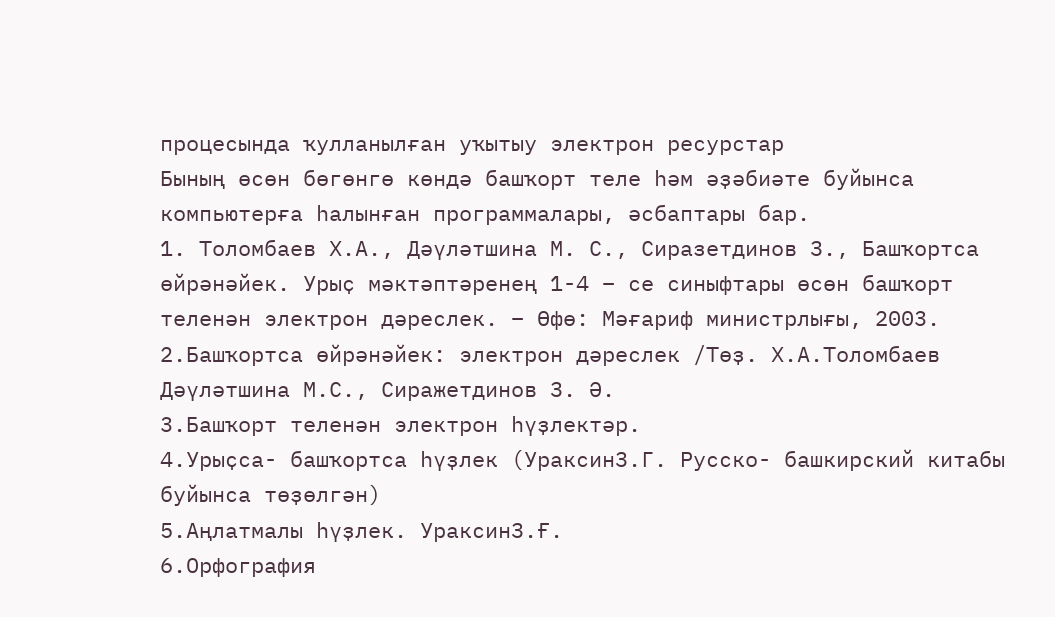процесында ҡулланылған уҡытыу электрон ресурстар
Бының өсөн бөгөнгө көндә башҡорт теле һәм әҙәбиәте буйынса компьютерға һалынған программалары, әсбаптары бар.
1. Толомбаев Х.А., Дәүләтшина М. С., Сиразетдинов З., Башҡортса өйрәнәйек. Урыҫ мәктәптәренең 1-4 – се синыфтары өсөн башҡорт теленән электрон дәреслек. – Өфө: Мәғариф министрлығы, 2003.
2.Башҡортса өйрәнәйек: электрон дәреслек /Төҙ. Х.А.Толомбаев Дәүләтшина М.С., Сиражетдинов З. Ә.
3.Башҡорт теленән электрон һүҙлектәр.
4.Урыҫса- башҡортса һүҙлек (УраксинЗ.Г. Русско- башкирский китабы буйынса төҙөлгән)
5.Аңлатмалы һүҙлек. УраксинЗ.Ғ.
6.Орфография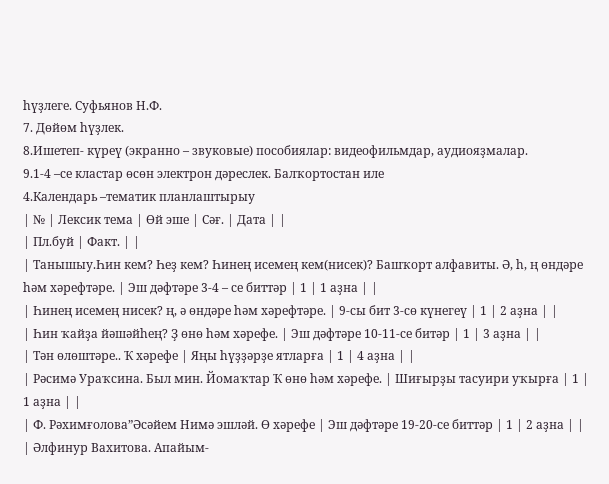һүҙлеге. Суфьянов Н.Ф.
7. Дөйөм һүҙлек.
8.Ишетеп- күреү (экранно – звуковые) пособиялар: видеофильмдар, аудиояҙмалар.
9.1-4 –се кластар өсөн электрон дәреслек. Балҡортостан иле
4.Календарь –тематик планлаштырыу
| № | Лексик тема | Өй эше | Сәғ. | Дата | |
| Пл.буй | Факт. | |
| Танышыу.Һин кем? Һеҙ кем? Һинең исемең кем(нисек)? Башҡорт алфавиты. Ә, һ, ң өндәре һәм хәрефтәре. | Эш дәфтәре 3-4 – се биттәр | 1 | 1 аҙна | |
| Һинең исемең нисек? ң, ә өндәре һәм хәрефтәре. | 9-сы бит 3-сө күнегеү | 1 | 2 аҙна | |
| Һин ҡайҙа йәшәйһең? Ҙ өнө һәм хәрефе. | Эш дәфтәре 10-11-се битәр | 1 | 3 аҙна | |
| Тән өлөштәре.. Ҡ хәрефе | Яңы һүҙҙәрҙе ятларға | 1 | 4 аҙна | |
| Рәсимә Ураҡсина. Был мин. Йомаҡтар Ҡ өнө һәм хәрефе. | Шиғырҙы тасуири уҡырға | 1 | 1 аҙна | |
| Ф. Рәхимғолова”Әсәйем Нимә эшләй. Ө хәрефе | Эш дәфтәре 19-20-се биттәр | 1 | 2 аҙна | |
| Әлфинур Вахитова. Апайым-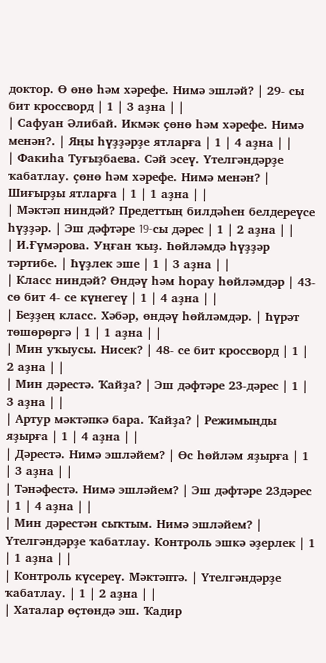доктор. Ө өнө һәм хәрефе. Нимә эшләй? | 29- сы бит кроссворд | 1 | 3 аҙна | |
| Сафуан Әлибай. Икмәк ҫөнө һәм хәрефе. Нимә менән?. | Яңы һүҙҙәрҙе ятларға | 1 | 4 аҙна | |
| Факиһа Туғыҙбаева. Сәй эсеү. Үтелгәндәрҙе ҡабатлау. ҫөнө һәм хәрефе. Нимә менән? | Шиғырҙы ятларға | 1 | 1 аҙна | |
| Мәктәп ниндәй? Предеттың билдәһен белдереүсе һүҙҙәр. | Эш дәфтәре 19-cы дәрес | 1 | 2 аҙна | |
| И.Ғүмәрова. Уңған ҡыҙ. Һөйләмдә һүҙҙәр тәртибе. | Һүҙлек эше | 1 | 3 аҙна | |
| Класс ниндәй? Өндәү һәм һорау һөйләмдәр | 43- сө бит 4- се күнегеү | 1 | 4 аҙна | |
| Беҙҙең класс. Хәбәр, өндәү һөйләмдәр. | Һүрәт төшөрөргә | 1 | 1 аҙна | |
| Мин уҡыусы. Нисек? | 48- се бит кроссворд | 1 | 2 аҙна | |
| Мин дәрестә. Ҡайҙа? | Эш дәфтәре 23-дәрес | 1 | 3 аҙна | |
| Артур мәктәпкә бара. Ҡайҙа? | Режимыңды яҙырға | 1 | 4 аҙна | |
| Дәрестә. Нимә эшләйем? | Өс һөйләм яҙырға | 1 | 3 аҙна | |
| Тәнәфестә. Нимә эшләйем? | Эш дәфтәре 23дәрес | 1 | 4 аҙна | |
| Мин дәрестән сыҡтым. Нимә эшләйем? | Үтелгәндәрҙе ҡабатлау. Контроль эшкә әҙерлек | 1 | 1 аҙна | |
| Контроль күсереү. Мәктәптә. | Үтелгәндәрҙе ҡабатлау. | 1 | 2 аҙна | |
| Хаталар өҫтөндә эш. Ҡадир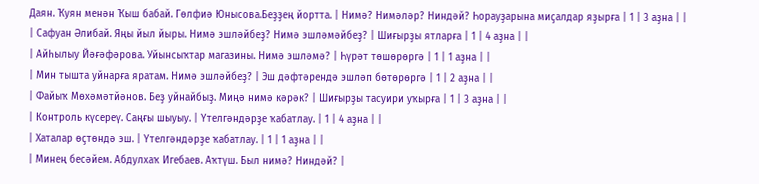Даян. Ҡуян менән Ҡыш бабай. Гөлфиә Юнысова.Беҙҙең йортта. | Нимә? Нимәләр? Ниндәй? Һорауҙарына миҫалдар яҙырға | 1 | 3 аҙна | |
| Сафуан Әлибай. Яңы йыл йыры. Нимә эшләйбеҙ? Нимә эшләмәйбеҙ? | Шиғырҙы ятларға | 1 | 4 аҙна | |
| Айһылыу Йәғәфәрова. Уйынсыҡтар магазины. Нимә эшләмә? | Һүрәт төшөрөргә | 1 | 1 аҙна | |
| Мин тышта уйнарға яратам. Нимә эшләйбеҙ? | Эш дәфтәрендә эшләп бөтөрөргә | 1 | 2 аҙна | |
| Файыҡ Мөхәмәтйәнов. Беҙ уйнайбыҙ. Миңә нимә кәрәк? | Шиғырҙы тасуири уҡырға | 1 | 3 аҙна | |
| Контроль күсереү. Саңғы шыуыу. | Үтелгәндәрҙе ҡабатлау. | 1 | 4 аҙна | |
| Хаталар өҫтөндә эш. | Үтелгәндәрҙе ҡабатлау. | 1 | 1 аҙна | |
| Минең бесәйем. Абдулхаҡ Игебаев. Аҡтүш. Был нимә? Ниндәй? |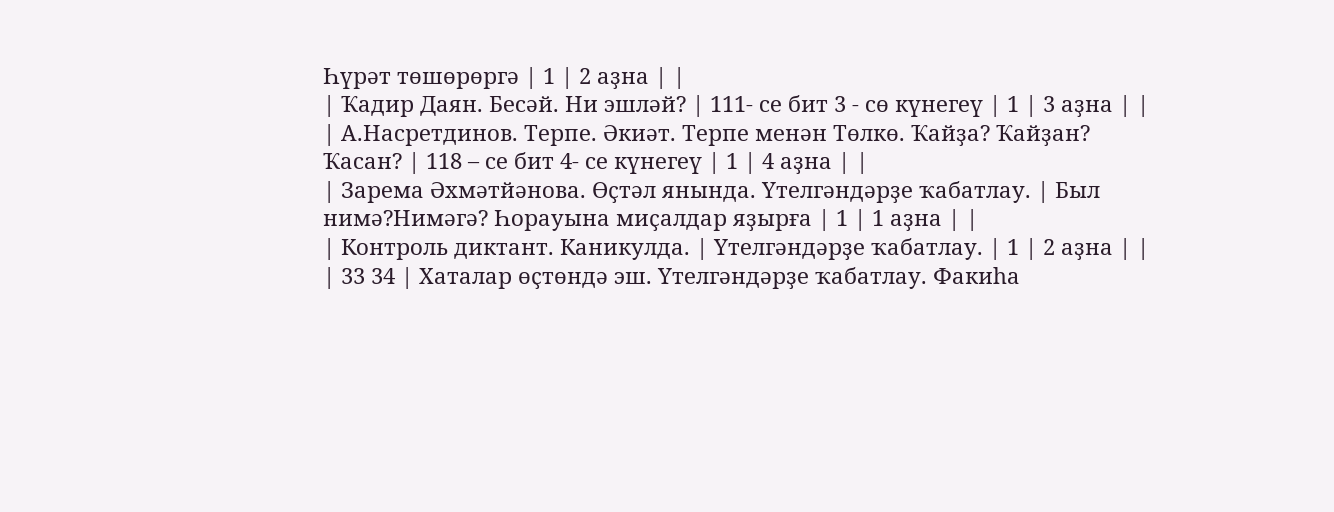Һүрәт төшөрөргә | 1 | 2 аҙна | |
| Ҡадир Даян. Бесәй. Ни эшләй? | 111- се бит 3 - сө күнегеү | 1 | 3 аҙна | |
| А.Насретдинов. Терпе. Әкиәт. Терпе менән Төлкө. Ҡайҙа? Ҡайҙан? Ҡасан? | 118 – се бит 4- се күнегеү | 1 | 4 аҙна | |
| Зарема Әхмәтйәнова. Өҫтәл янында. Үтелгәндәрҙе ҡабатлау. | Был нимә?Нимәгә? Һорауына миҫалдар яҙырға | 1 | 1 аҙна | |
| Контроль диктант. Каникулда. | Үтелгәндәрҙе ҡабатлау. | 1 | 2 аҙна | |
| 33 34 | Хаталар өҫтөндә эш. Үтелгәндәрҙе ҡабатлау. Факиһа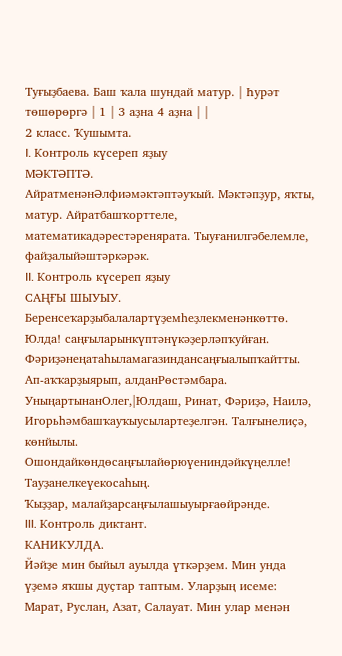Туғыҙбаева. Баш ҡала шундай матур. | Һурәт төшөрөргә | 1 | 3 аҙна 4 аҙна | |
2 класс. Ҡушымта.
I. Контроль күсереп яҙыу
МӘКТӘПТӘ.
АйратменәнӘлфиәмәктәптәуҡый. Мәктәпҙур, яҡты, матур. Айратбашҡорттеле, математикадәрестәренярата. Тыуғанилгәбелемле, файҙалыйәштәркәрәк.
II. Контроль күсереп яҙыу
САҢҒЫ ШЫУЫУ.
Беренсеҡарҙыбалалартүҙемһеҙлекменәнкөттө. Юлда! саңғыларынкүптәнүкәҙерләпҡуйған. Фәриҙәнеңатаһыламагазиндансаңғыалыпҡайтты.
Ап-аҡҡарҙыярып, алданРөстәмбара. УныңартынанОлег,|Юлдаш, Ринат, Фәриҙә, Наилә, Игорьһәмбашҡауҡыусылартеҙелгән. Талғынелиҫә, көнйылы. Ошондайкөндөсаңғылайөрюүениндәйкүңелле! Тауҙанелкеүекосаһың.
Ҡыҙҙар, малайҙарсаңғылашыуырғаөйрәнде.
III. Контроль диктант.
КАНИКУЛДА.
Йәйҙе мин быйыл ауылда үткәрҙем. Мин унда үҙемә яҡшы дуҫтар таптым. Уларҙың исеме: Марат, Руслан, Азат, Салауат. Мин улар менән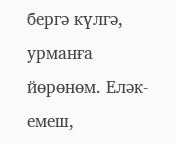бергә күлгә, урманға йөрөнөм. Еләк-емеш,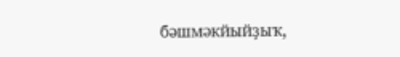бәшмәкйыйҙыҡ,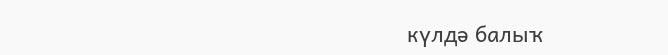күлдә балыҡ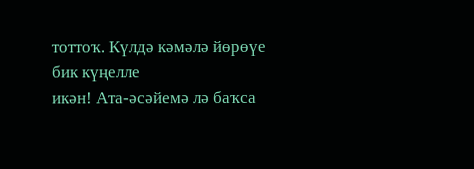тоттоҡ. Күлдә кәмәлә йөрөүе бик күңелле
икән! Ата-әсәйемә лә баҡса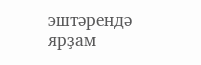эштәрендә ярҙам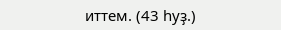иттем. (43 һуҙ.)